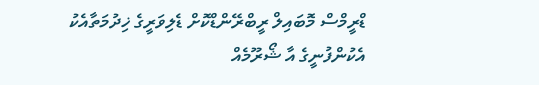ޑްރީމްސް މޮބައިލް ރީބްރޭންޑްކޮށް ޑެލިވަރީގެ ޚިދުމަތާއެކު އެކުންފުނީގެ އާ ޝޯރޫމެއް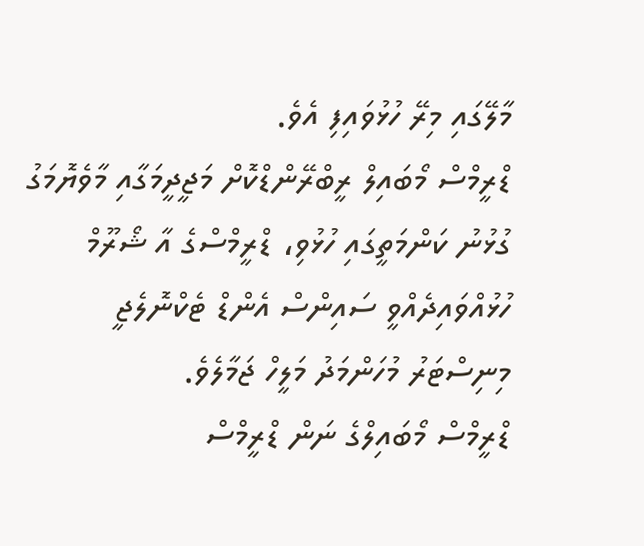މާލޭގައި މިރޭ ހުޅުވައިފި އެވެ.
ޑްރީމްސް މޯބައިލް ރީބްރޭންޑްކޮށް މަޖީދީމަގާއި މާވެޔޮމަގު ގުޅުނު ކަންމަތީގައި ހުޅުވި، ޑްރީމްސްގެ އާ ޝޯރޫމް ހުޅުއްވައިދެއްވީ ސައިންސް އެންޑް ޓެކްނޮލެޖީ މިނިސްޓަރު މުހަންމަދު މަލީހް ޖަމާލެވެ.
ޑްރީމްސް މޯބައިލްގެ ނަން ޑްރީމްސް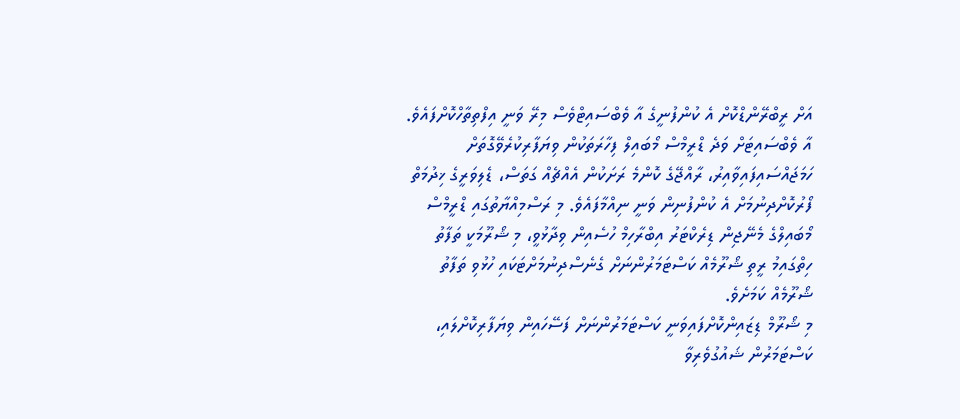އަށް ރީބްރޭންޑްކޮށް އެ ކުންފުނީގެ އާ ވެބްސައިޓްވެސް މިރޭ ވަނީ އިފްތިތާހްކޮށްފައެވެ.
އާ ވެބްސައިޓަށް ވަދެ ޑްރީމްސް މޯބައިލް ފިހާރަތަކުން ވިޔަފާރިކުރެވޭގޮތަށް ހަމަޖައްސައިފައިވާއިރު، ރާއްޖޭގެ ކޮންމެ ރަށަކުން އެއްޗެއް ގަތަސް، ޑެލިވަރީގެ ޚިދުމަތް ފޯރުކޮށްދިނުމަށް އެ ކުންފުނިން ވަނީ ނިއްމާފައެވެ. މި ރަސްމިއްޔާތުގައި ޑްރީމްސް މޯބައިލްގެ މެނޭޖިން ޑިރެކްޓަރު އިބްރާހިމް ހުސެއިން ވިދާޅުވީ، މި ޝޯރޫމަކީ ތަފާތު ހިތްގައިމު ރީތި ޝޯރޫމެއް ކަސްޓަމަރުންނަށް ގެނެސްދިނުމަށްޓަކައި ހުޅުވި ތަފާތު ޝޯރޫމެއް ކަމަށެވެ.
މި ޝޯރޫމް ޑިޒައިންކޮށްފައިވަނީ ކަސްޓަމަރުންނަށް ފަސޭހައިން ވިޔަފާރިކޮށްލައި، ކަސްޓަމަރުން ޝައުގުވެރިވާ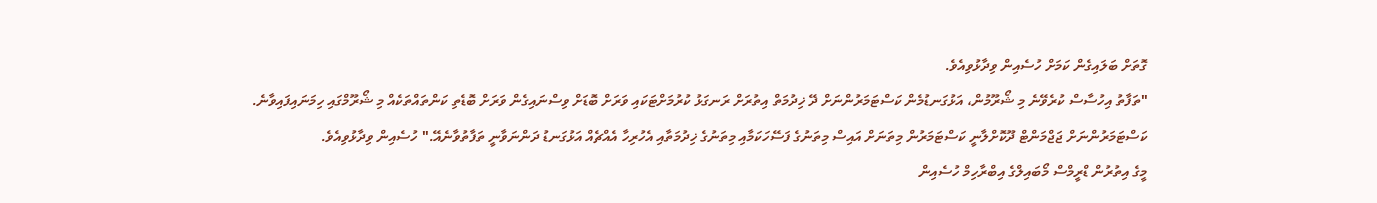ގޮތަށް ބަލައިގެން ކަމަށް ހުސެއިން ވިދާޅުވިއެވެ.
"ތަފާތު އިހުސާސް ކުރެވޭނެ މި ޝޯރޫމުން، އަޅުގަނޑުމެން ކަސްޓަމަރުންނަށް ދޭ ޚިދުމަތް އިތުރަށް ރަނގަޅު ކުރުމަށްޓަކައި ވަރަށް ބޮޑަށް ވިސްނައިގެން ވަރަށް ބޮޑެތި ކަންތައްތަކެއް މި ޝޯރޫމްގައި ހިމަނައިފައިވާނެ. ކަސްޓަމަރުންނަށް ޖަޖްމަންޓް ދޫކޮށްލާނީ ކަސްޓަމަރުން މިތަނަށް އައިސް މިތަނުގެ ފަސޭހަކަމާއި މިތަނުގެ ޚިދުމަތާއި އެހުރިހާ އެއްޗެއް އަޅުގަނޑު ދަންނަވާނީ ތަފާތުވާނެއޭ." ހުސެއިން ވިދާޅުވިއެވެ.
މީގެ އިތުރުން ޑްރީމްސް މޯބައިލްގެ އިބްރާހިމް ހުސެއިން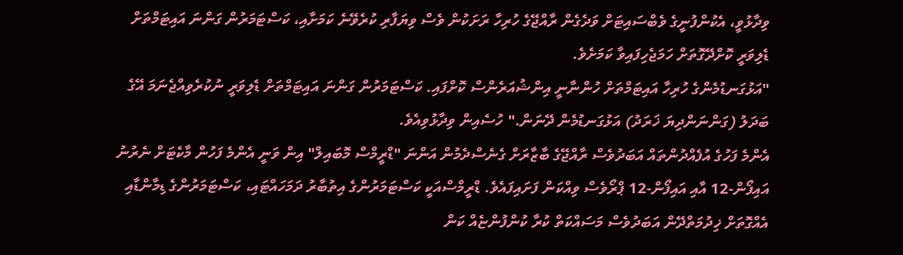ވިދާޅުވީ، އެކުންފުނީގެ ވެބްސައިޓަށް ވަދެގެން ރާއްޖޭގެ ހުރިހާ ރަށަކުން ވެސް ވިޔަފާރި ކުރެވޭނެ ކަމަށާއި، ކަސްޓަމަރުން ގަންނަ އައިޓަމްތަށް ޑެލިވަރީ ކޮށްދޭގޮތަށް ހަމަޖެހިފައިވާ ކަމަށެވެ.
"އަޅުގަނޑުމެންގެ ހުރިހާ އައިޓަމްތަށް ހުންނާނީ އިންޝުއަރެންސް ކޮށްފައި. ކަސްޓަމަރުން ގަންނަ އައިޓަމްތަށް ޑެލިވަރީ ނުކުރެވިއްޖެނަމަ އޭގެ ބަދަލު (ގަންނަންދިޔަ ޚަރަދު) އަޅުގަނޑުމެން ދޭނަން." ހުސެއިން ވިދާޅުވިއެވެ.
އެންމެ ފަހުގެ އުފެއްދުންތައް އަބަދުވެސް ރާއްޖޭގެ ބާޒާރަށް ގެނެސްދެމުން އަންނަ "ޑްރީމްސް މޮބައިލް" އިން ވަނީ އެންމެ ފަހުން މާކެޓަށް ނެރުނު އައިފޯން-12 އާއި އައިފޯން-12 ޕްރޯވެސް ވިއްކަން ފަށައިފައެވެ. ޑްރީމްސްއަކީ ކަސްޓަމަރުންގެ އިތުބާރު ދަމަހައްޓައި، ކަސްޓަމަރުންގެ ޑިމާންޑާއި އެއްގޮތަށް ޚިދުމަތްދޭން އަބަދުވެސް މަސައްކަތް ކުރާ ކުންފުންޏެއް ކަން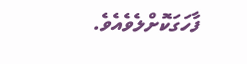ފާހަގަކޮށްލެވެއެވެ.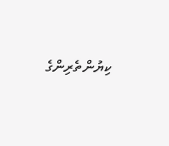ކިޔުންތެރިންގެ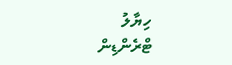ހިޔާލު
ޓްރެންޑިން